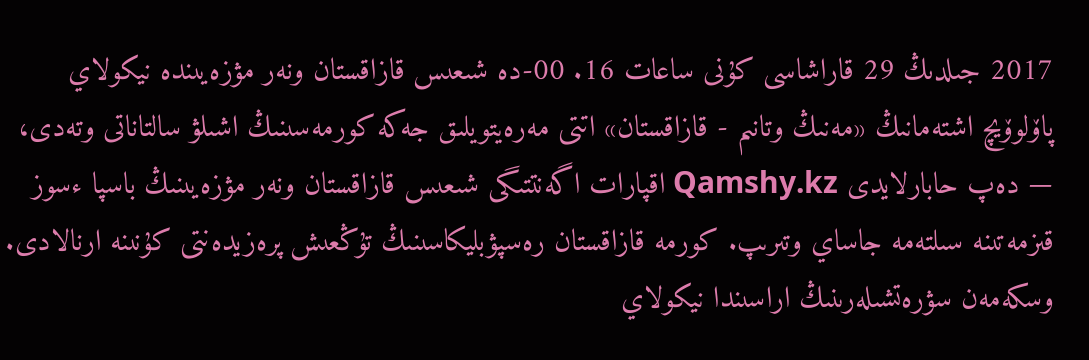2017 جىلدىڭ 29 قاراشاسى كۇنى ساعات 16. 00-دە شىعىس قازاقستان ونەر مۋزەيىندە نيكولاي پاۆلوۆيچ اشتەمانىڭ «مەنىڭ وتانىم - قازاقستان» اتتى مەرەيتويلىق جەكە كورمەسىنىڭ اشىلۋ سالتاناتى وتەدى، — دەپ حابارلايدى Qamshy.kz اقپارات اگەنتتىگى شىعىس قازاقستان ونەر مۋزەيىنىڭ باسپا ءسوز قىزمەتىنە سىلتەمە جاساي وتىرىپ. كورمە قازاقستان رەسپۋبليكاسىنىڭ تۇڭعىش پرەزيدەنتى كۇنىنە ارنالادى.
وسكەمەن سۋرەتشىلەرىنىڭ اراسىندا نيكولاي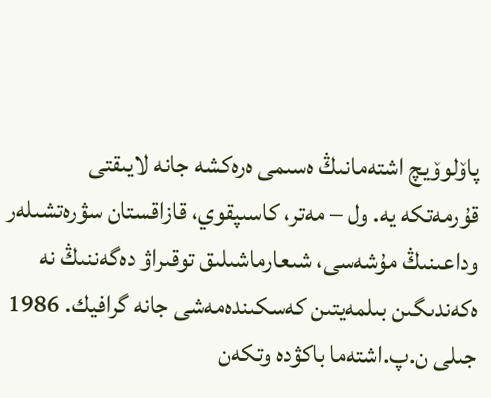پاۆلوۆيچ اشتەمانىڭ ەسىمى ەرەكشە جانە لايىقتى قۇرمەتكە يە. ول – مەتر، كاسىپقوي، قازاقستان سۋرەتشىلەر وداعىنىڭ مۇشەسى، شىعارماشىلىق توقىراۋ دەگەننىڭ نە ەكەندىگىن بىلمەيتىن كەسكىندەمەشى جانە گرافيك. 1986 جىلى ن.پ.اشتەما باكۋدە وتكەن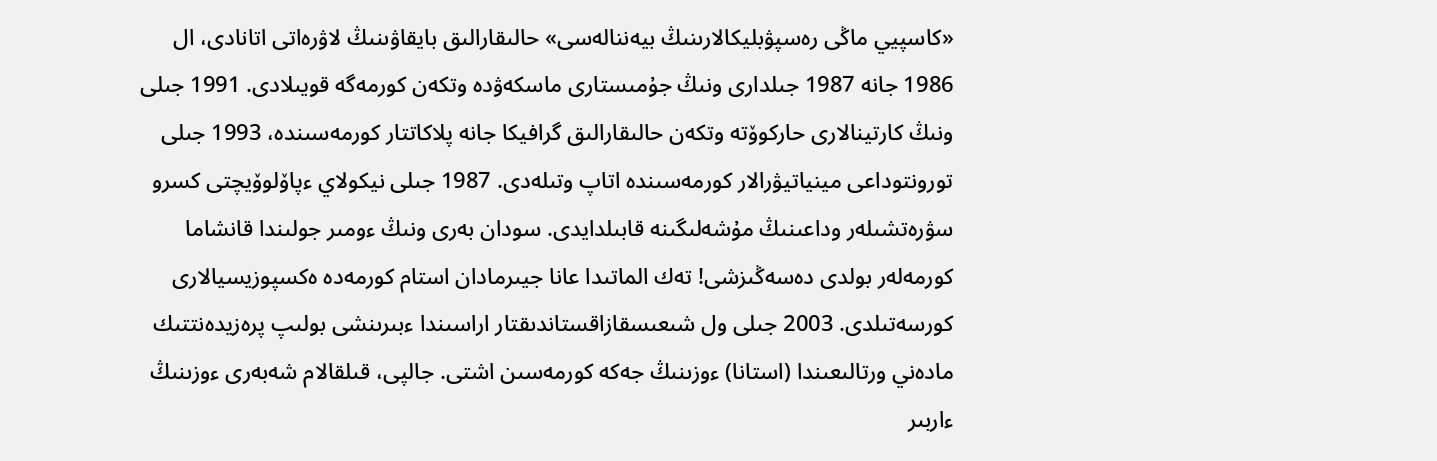«كاسپيي ماڭى رەسپۋبليكالارىنىڭ بيەننالەسى» حالىقارالىق بايقاۋىنىڭ لاۋرەاتى اتانادى، ال 1986 جانە 1987 جىلدارى ونىڭ جۇمىستارى ماسكەۋدە وتكەن كورمەگە قويىلادى. 1991 جىلى ونىڭ كارتينالارى حاركوۆتە وتكەن حالىقارالىق گرافيكا جانە پلاكاتتار كورمەسىندە، 1993 جىلى تورونتوداعى مينياتيۋرالار كورمەسىندە اتاپ وتىلەدى. 1987 جىلى نيكولاي ءپاۆلوۆيچتى كسرو سۋرەتشىلەر وداعىنىڭ مۇشەلىگىنە قابىلدايدى. سودان بەرى ونىڭ ءومىر جولىندا قانشاما كورمەلەر بولدى دەسەڭىزشى! تەك الماتىدا عانا جيىرمادان استام كورمەدە ەكسپوزيسيالارى كورسەتىلدى. 2003 جىلى ول شىعىسقازاقستاندىقتار اراسىندا ءبىرىنشى بولىپ پرەزيدەنتتىك مادەني ورتالىعىندا (استانا) ءوزىنىڭ جەكە كورمەسىن اشتى. جالپى، قىلقالام شەبەرى ءوزىنىڭ ءاربىر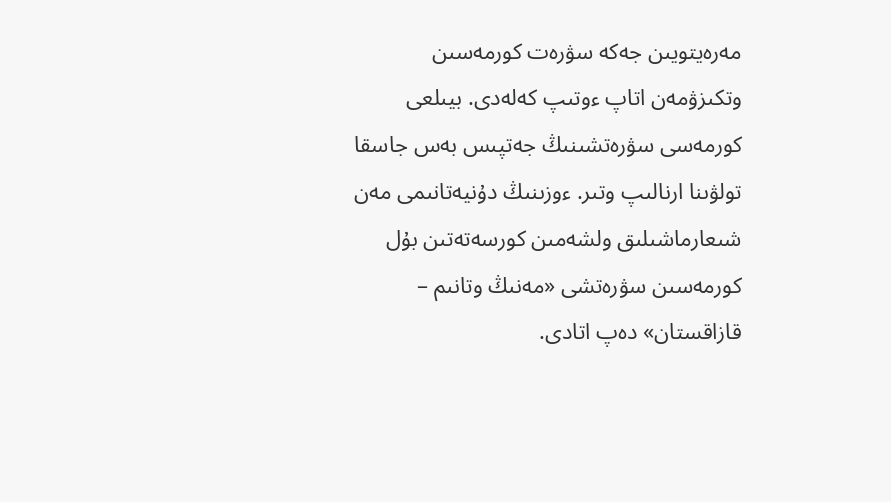مەرەيتويىن جەكە سۋرەت كورمەسىن وتكىزۋمەن اتاپ ءوتىپ كەلەدى. بيىلعى كورمەسى سۋرەتشىنىڭ جەتپىس بەس جاسقا تولۋىنا ارنالىپ وتىر. ءوزىنىڭ دۇنيەتانىمى مەن شىعارماشىلىق ولشەمىن كورسەتەتىن بۇل كورمەسىن سۋرەتشى «مەنىڭ وتانىم – قازاقستان» دەپ اتادى.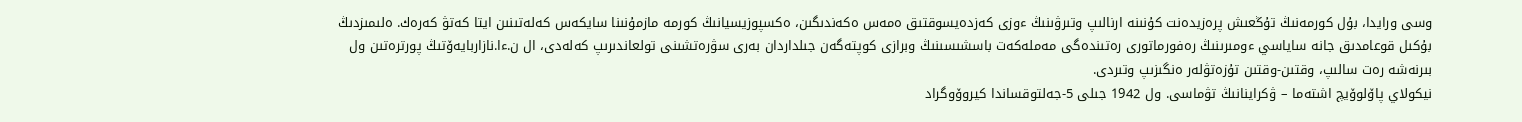وسى ورايدا، بۇل كورمەنىڭ تۇڭعىش پرەزيدەنت كۇنىنە ارنالىپ وتىرۋىنىڭ ءوزى كەزدەيسوقتىق ەمەس ەكەندىگىن، ەكسپوزيسيانىڭ كورمە مازمۇنىنا سايكەس كەلەتىنىن ايتا كەتۋ كەرەك. ەلىمىزدىڭ بۇكىل قوعامدىق جانە ساياسي ءومىرىنىڭ رەفورماتورى رەتىندەگى مەملەكەت باسشىسىنىڭ وبرازى كوپتەگەن جىلداردان بەرى سۋرەتشىنى تولعاندىرىپ كەلەدى، ال ن.ءا.نازاربايەۆتىڭ پورترەتىن ول بىرنەشە رەت سالىپ، وقتىن-وقتىن تۇزەتۋلەر ەنگىزىپ وتىردى.
نيكولاي پاۆلوۆيچ اشتەما – ۋكراينانىڭ تۋماسى. ول 1942 جىلى 5-جەلتوقساندا كيروۆوگراد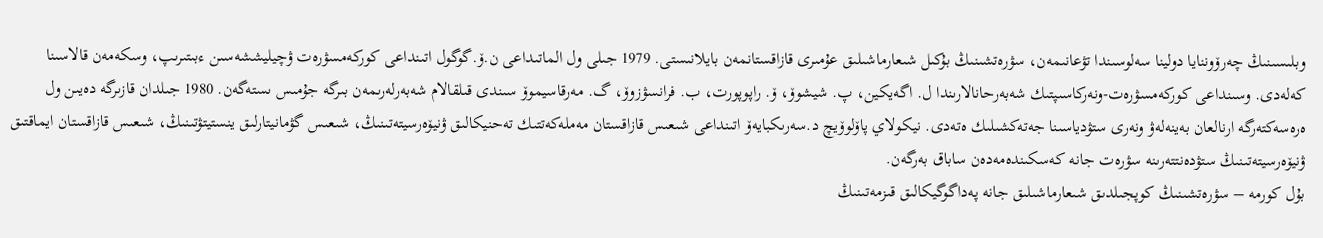وبلىسىنىڭ چەرۆوننايا دولينا سەلوسىندا تۋعانىمەن، سۋرەتشىنىڭ بۇكىل شىعارماشىلىق عۇمىرى قازاقستانمەن بايلانىستى. 1979 جىلى ول الماتىداعى ن.ۆ.گوگول اتىنداعى كوركەمسۋرەت ۋچيليششەسىن ءبىتىرىپ، وسكەمەن قالاسىنا كەلەدى. وسىنداعى كوركەمسۋرەت-ونەركاسىپتىك شەبەرحانالارىندا ل. اگەيكين، پ. شيشوۆ، ۆ. راپوپورت، ب. فرانسۋزوۆ، گ. مەرقاسيموۆ سىندى قىلقالام شەبەرلەرىمەن بىرگە جۇمىس ىستەگەن. 1980 جىلدان قازىرگە دەيىن ول ەرەسەكتەرگە ارنالعان بەينەلەۋ ونەرى ستۋدياسىنا جەتەكشىلىك ەتەدى. نيكولاي پاۆلوۆيچ د.سەرىكبايەۆ اتىنداعى شىعىس قازاقستان مەملەكەتتىك تەحنيكالىق ۋنيۆەرسيتەتىنىڭ، شىعىس گۋمانيتارلىق ينستيتۋتىنىڭ، شىعىس قازاقستان ايماقتىق ۋنيۆەرسيتەتىنىڭ ستۋدەنتتەرىنە سۋرەت جانە كەسكىندەمەدەن ساباق بەرگەن.
بۇل كورمە – سۋرەتشىنىڭ كوپجىلدىق شىعارماشىلىق جانە پەداگوگيكالىق قىزمەتىنىڭ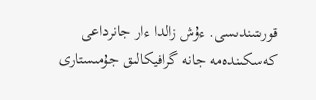قورىتىندىسى. ءۇش زالدا ءار جانرداعى كەسكىندەمە جانە گرافيكالىق جۇمىستارى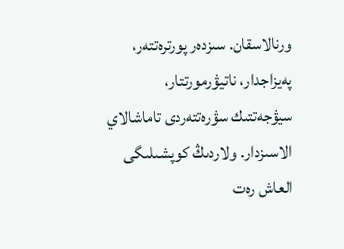ورنالاسقان. سىزدەر پورترەتتەر، پەيزاجدار، ناتيۋرمورتتار، سيۋجەتتىك سۋرەتتەردى تاماشالاي الاسىزدار. ولاردىڭ كوپشىلىگى العاش رەت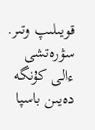قويىلىپ وتىر. سۋرەتشى ءالى كۇنگە دەيىن باسپا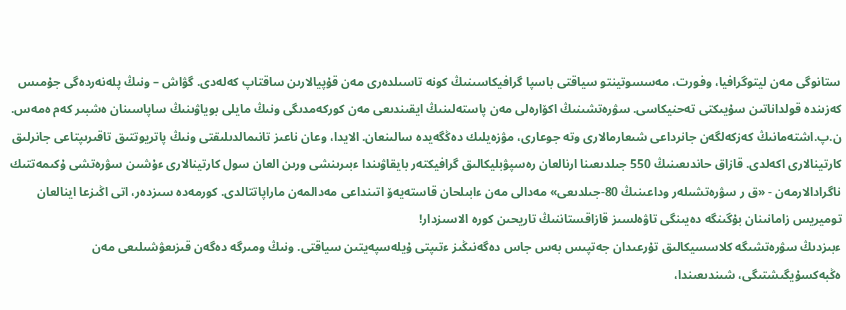ستانوگى مەن ليتوگرافيا، وفورت، مەسسوتينتو سياقتى باسپا گرافيكاسىنىڭ كونە تاسىلدەرى مەن قۇپيالارىن ساقتاپ كەلەدى. گۋاش – ونىڭ پلەنەردەگى جۇمىس كەزىندە قولداناتىن سۇيىكتى تەحنيكاسى. سۋرەتشىنىڭ اكۆارەلى مەن پاستەلىنىڭ ايقىندىعى مەن كوركەمدىگى ونىڭ مايلى بوياۋىنىڭ ساپاسىنان ەشبىر كەم ەمەس. ن.پ.اشتەمانىڭ كەزكەلگەن جانرداعى شىعارمالارى وتە جوعارى، مۋزەيلىك دەڭگەيدە سالىنعان. الايدا، وعان ناعىز تانىمالدىلىقتى ونىڭ پاتريوتتىق تاقىرىپتاعى جانرلىق كارتينالارى اكەلدى. قازاق حاندىعىنىڭ 550 جىلدىعىنا ارنالعان رەسپۋبليكالىق گرافيكتەر بايقاۋىندا ءبىرىنشى ورىن العان سول كارتينالارى ءۇشىن سۋرەتشى ۇكىمەتتىك ناگرادالارمەن - «ق ر سۋرەتشىلەر وداعىنىڭ 80-جىلدىعى» مەدالى مەن ءابىلحان قاستەيەۆ اتىنداعى مەدالمەن ماراپاتتالدى. كورمەدە سىزدەر، اتى اڭىزعا اينالعان توميريس زامانىنان بۇگىنگە دەيىنگى تاۋەلسىز قازاقستاننىڭ تاريحىن كورە الاسىزدار!
ءبىزدىڭ سۋرەتشىگە كلاسسيكالىق تۇرعىدان جەتپىس بەس جاس دەگەنىڭىز ءتىپتى ۇيلەسپەيتىن سياقتى. ونىڭ ومىرگە دەگەن قىزىعۋشىلىعى مەن ەڭبەكسۇيگىشتىگى، شىندىعىندا،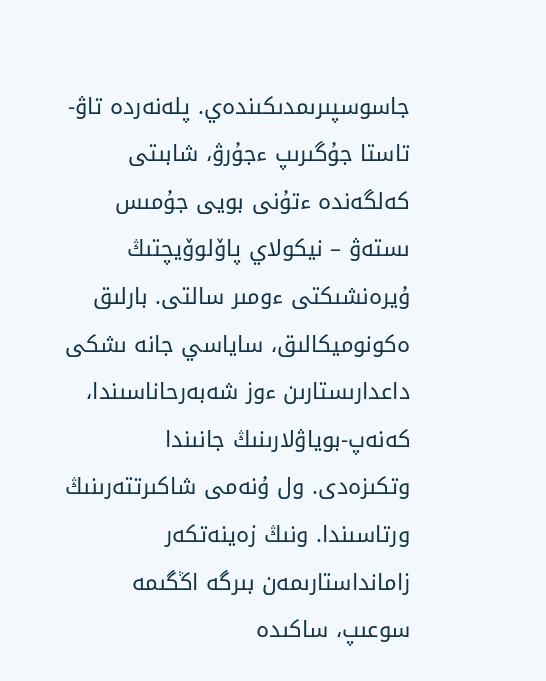جاسوسپىرىمدىكىندەي. پلەنەردە تاۋ-تاستا جۇگىرىپ ءجۇرۋ، شابىتى كەلگەندە ءتۇنى بويى جۇمىس ىستەۋ – نيكولاي پاۆلوۆيچتىڭ ۇيرەنشىكتى ءومىر سالتى. بارلىق ەكونوميكالىق، ساياسي جانە ىشكى داعدارىستارىن ءوز شەبەرحاناسىندا، كەنەپ-بوياۋلارىنىڭ جانىندا وتكىزەدى. ول ۇنەمى شاكىرتتەرىنىڭ ورتاسىندا. ونىڭ زەينەتكەر زامانداستارىمەن بىرگە اڭگىمە سوعىپ، ساكىدە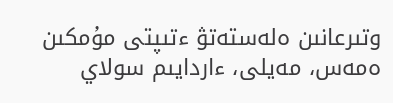وتىرعانىن ەلەستەتۋ ءتىپتى مۇمكىن ەمەس، مەيلى، ءاردايىم سولاي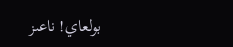بولعاي! ناعىز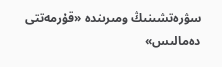سۋرەتشىنىڭ ومىرىندە «قۇرمەتتى دەمالىس»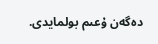دەگەن ۇعىم بولمايدى.